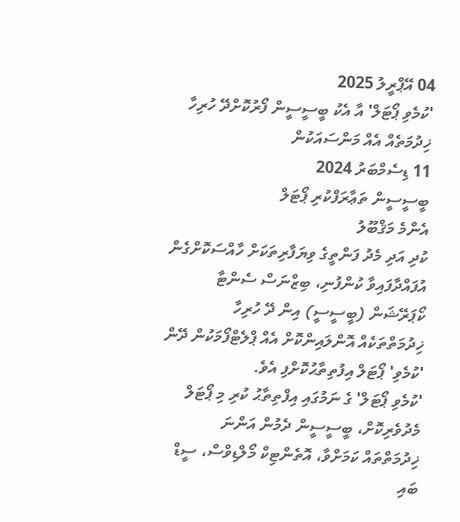04 އޭޕްރީލު 2025
'ކުމެވި ޕޯޓަލް' އާ އެކު ބީސީސީން ފޯރުކޮށްދޭ ހުރިހާ ޚިދުމަތެއް އެއް މަންސައަކުން
11 ޑިސެމްބަރު 2024
ބީސީސީން ތަޢާރަފްކުރި ޕޯޓަލް
އެންމެ މަޤްބޫލު
ކުދި އަދި މެދު ފަންތީގެ ވިޔަފާރިތަކަށް ހާއްސަކޮށްގެން އުފައްދާފައިވާ ކުންފުނި، ބިޒްނަސް ސެންޓާ ކޯޕަރޭޝަން (ބީސީސީ) އިން ދޭ ހުރިހާ ޚިދުމަތްތަކެއް އޮންލައިންކޮށް އެއް ޕްލެޓްފޯމަކުން ދޭން 'ކުމެވި' ޕޯޓަލް އިފުތިތާޙުކޮށްފި އެވެ.
'ކުމެވި ޕޯޓަލް' ގެ ނަމުގައި އިފްތިތާޙު ކުރި މި ޕޯޓަލް މެދުވެރިކޮށް، ބީސީސީން ދެމުން އަންނަ ޚިދުމަތްތައް ކަމަށްވާ، އޮތެންޓިކް މޯލްޑިވްސް، ސީޑް ބައި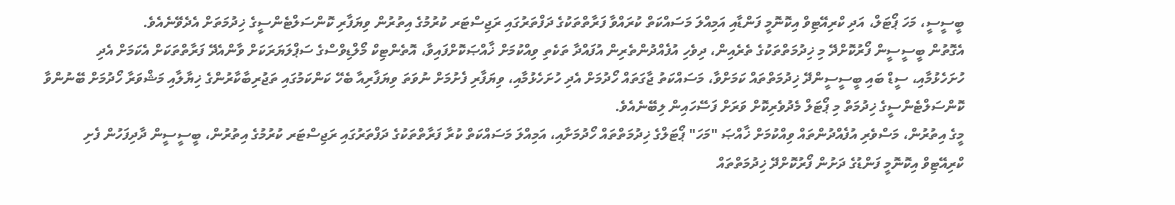ބީސީސީ، މަހަ ޕޯޓަލް، އަދި ކްރިއޭޓިވް އިކޮނޮމީ ފަންޑާއި އަމިއްލަ މަސައްކަތް ކުރައްވާ ފަރާތްތަކުގެ ދަފްތަރުގައި ރަޖިސްޓަރ ކުރުމުގެ އިތުރުން ވިޔަފާރި ކޮންސަލްޓެންސީގެ ޚިދުމަތަށް އެދެވޭނެއެވެ.
އެގޮތުން ބީސީސީން ފޯރުކޮށްދޭ މި ޚިދުމަތްތަކުގެ ތެރެއިން، ދިވެހި އުފެއްދުންތެރިން އުފައްދާ ތަކެތި ވިއްކުމަށް ޚާއްޞަކޮށްފައިވާ، އޮތެންޓިކް މޯލްޑިވްސްގެ ސަޕްލަޔަރަކަށް ވާންއެދޭ ފަރާތްތަކަށް އެކަމަށް އެދި ހުށަހެޅުމާއި، ސީޑް ބައި ބީސީސީންދޭ ޚިދުމަތްތައް ކަމަށްވާ، މަސައްކަތު ޖާގަތައް ހޯދުމަށް އެދި ހުށަހެޅުމާއި، ވިޔަފާރި ފެށުމަށް ނުވަތަ ވިޔަފާރިއާ ބެހޭ ކަންކަމުގައި ތަޖުރިބާކާރުންގެ ޚިޔާލާއި މަޝްވަރާ ހޯދުމަށް ބޭނުންވާ ކޮންސަލްޓެންސީގެ ޚިދުމަތް މި ޕޯޓަލް މެދުވެރިކޮށް ވަރަށް ފަސޭހައިން ލިބޭނެއެވެ.
މީގެ އިތުރުން، މަސްވެރި އުފެއްދުންތައް ވިއްކުމަށް ޚާއްޞަ "މަހަ" ޕޯޓަލްގެ ޚިދުމަތްތައް ހޯދުމަށާއި، އަމިއްލަ މަސައްކަތް ކުރާ ފަރާތްތަކުގެ ދަފްތަރުގައި ރަޖިސްޓަރ ކުރުމުގެ އިތުރުން، ބީސީސީން ދާދިފަހުން ފެށި ކްރިއޭޓިވް އިކޮނޮމީ ފަންޑުގެ ދަށުން ފޯރުކޮށްދޭ ޚިދުމަތްތައް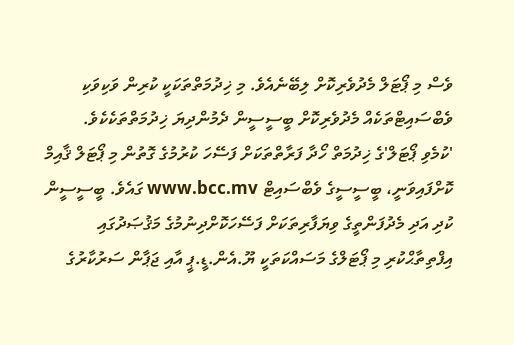ވެސް މި ޕޯޓަލް މެދުވެރިކޮށް ލިބޭނެއެވެ. މި ޚިދުމަތްތަކަކީ ކުރިން ވަކިވަކި ވެބްސައިޓްތަކެއް މެދުވެރިކޮށް ބީސީސީން ދެމުންދިޔަ ޚިދުމަތްތަކެކެވެ.
'ކުމެވި ޕޯޓަލް'ގެ ޚިދުމަތް ހޯދާ ފަރާތްތަކަށް ފަސޭހަ ކުރުމުގެ ގޮތުން މި ޕޯޓަލް ޤާއިމް ކޮށްފައިވަނީ، ބީސީސީގެ ވެބްސައިޓް www.bcc.mv ގައެވެ. ބީސީސީން ކުދި އަދި މެދުފަންތީގެ ވިޔަފާރިތަކަށް ފަސޭހަކޮށްދިނުމުގެ މަޤުޞަދުގައި އިފްތިތާޙްކުރި މި ޕޯޓަލްގެ މަސައްކަތަކީ ޔޫ.އެން.ޑީ.ޕީ އާއި ޖަޕާން ސަރުކާރުގެ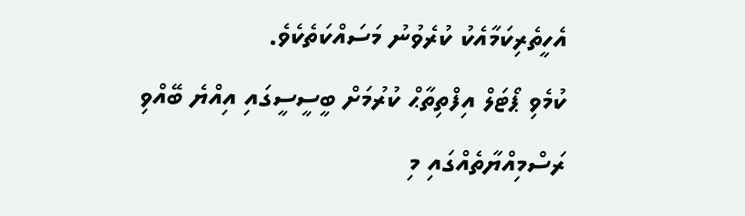އެހީތެރިކަމާއެކު ކުރެވުނު މަސައްކަތެކެވެ.
ކުމެވި ޕޯޓަލް އިފްތިތާޙް ކުރުމަށް ބީސީސީގައި އިއްޔެ ބޭއްވި ރަސްމިއްޔާތެއްގައި މި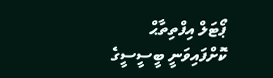ޕޯޓަލް އިފްތިތާޙް ކޮށްފައިވަނީ ބީސީސީގެ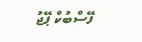ފޭސްބުކް ޕޭޖު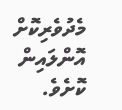މެދުވެރިކޮށް އޮންލައިން ކޮށެވެ.